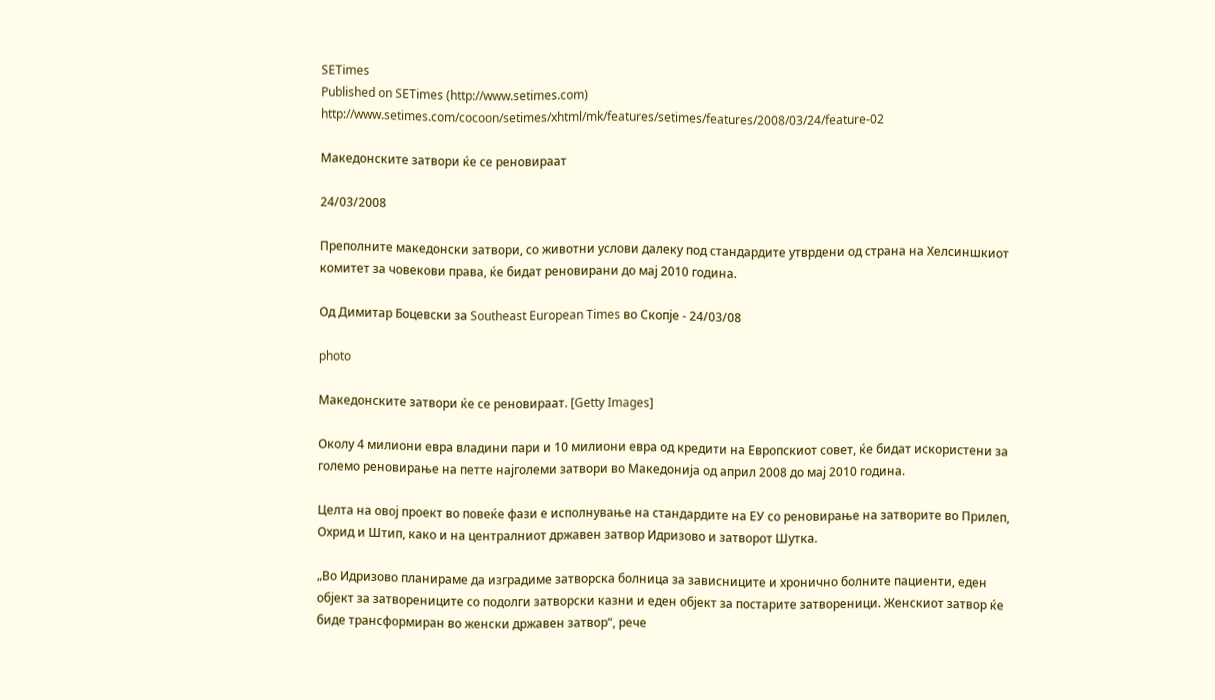SETimes
Published on SETimes (http://www.setimes.com)
http://www.setimes.com/cocoon/setimes/xhtml/mk/features/setimes/features/2008/03/24/feature-02

Maкедонските затвори ќе се реновираат

24/03/2008

Преполните македонски затвори, со животни услови далеку под стандардите утврдени од страна на Хелсиншкиот комитет за човекови права, ќе бидат реновирани до мај 2010 година.

Од Димитар Боцевски за Southeast European Times во Скопје - 24/03/08

photo

Македонските затвори ќе се реновираат. [Getty Images]

Околу 4 милиони евра владини пари и 10 милиони евра од кредити на Европскиот совет, ќе бидат искористени за големо реновирање на петте најголеми затвори во Македонија од април 2008 до мај 2010 година.

Целта на овој проект во повеќе фази е исполнување на стандардите на ЕУ со реновирање на затворите во Прилеп, Охрид и Штип, како и на централниот државен затвор Идризово и затворот Шутка.

„Во Идризово планираме да изградиме затворска болница за зависниците и хронично болните пациенти, еден објект за затворениците со подолги затворски казни и еден објект за постарите затвореници. Женскиот затвор ќе биде трансформиран во женски државен затвор“, рече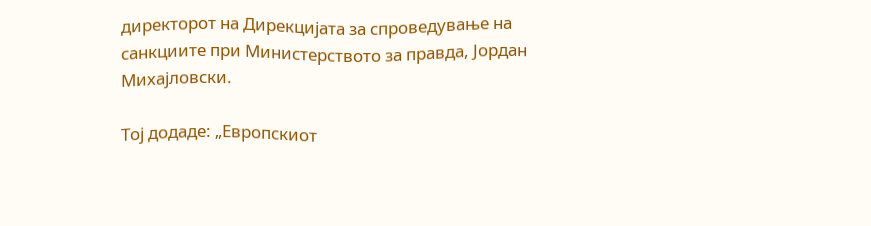директорот на Дирекцијата за спроведување на санкциите при Министерството за правда, Јордан Михајловски.

Тој додаде: „Европскиот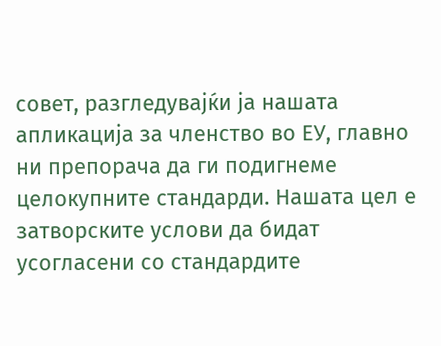совет, разгледувајќи ја нашата апликација за членство во ЕУ, главно ни препорача да ги подигнеме целокупните стандарди. Нашата цел е затворските услови да бидат усогласени со стандардите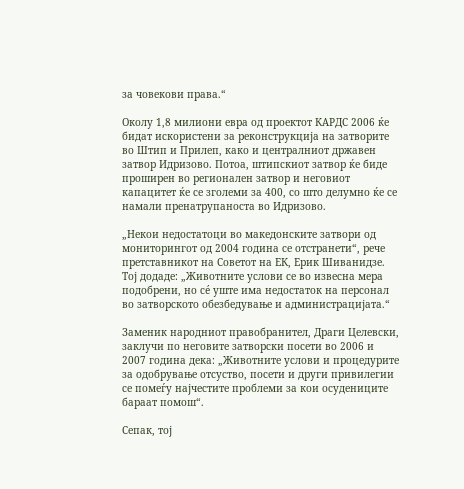за човекови права.“

Околу 1,8 милиони евра од проектот КАРДС 2006 ќе бидат искористени за реконструкција на затворите во Штип и Прилеп, како и централниот државен затвор Идризово. Потоа, штипскиот затвор ќе биде проширен во регионален затвор и неговиот капацитет ќе се зголеми за 400, со што делумно ќе се намали пренатрупаноста во Идризово.

„Некои недостатоци во македонските затвори од мониторингот од 2004 година се отстранети“, рече претставникот на Советот на ЕК, Ерик Шиванидзе. Тој додаде: „Животните услови се во извесна мера подобрени, но сé уште има недостаток на персонал во затворското обезбедување и администрацијата.“

Заменик народниот правобранител, Драги Целевски, заклучи по неговите затворски посети во 2006 и 2007 година дека: „Животните услови и процедурите за одобрување отсуство, посети и други привилегии се помеѓу најчестите проблеми за кои осудениците бараат помош“.

Сепак, тој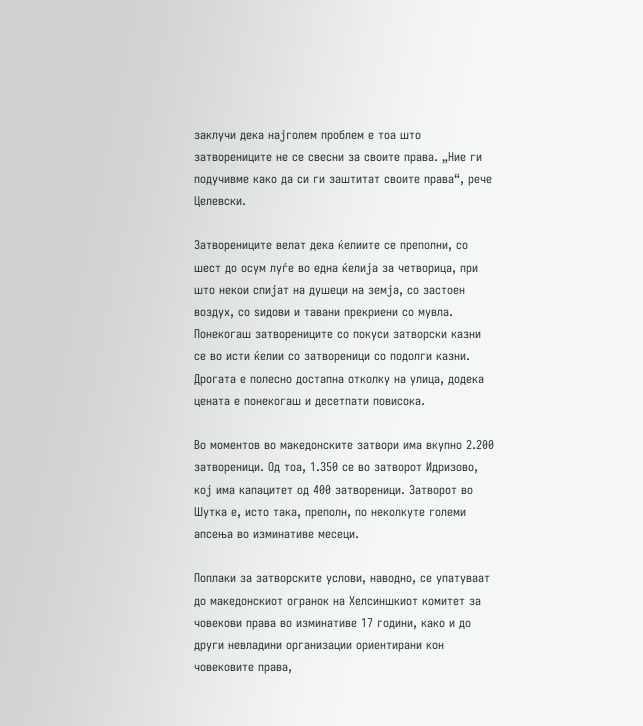заклучи дека најголем проблем е тоа што затворениците не се свесни за своите права. „Ние ги подучивме како да си ги заштитат своите права“, рече Целевски.

Затворениците велат дека ќелиите се преполни, со шест до осум луѓе во една ќелија за четворица, при што некои спијат на душеци на земја, со застоен воздух, со ѕидови и тавани прекриени со мувла. Понекогаш затворениците со покуси затворски казни се во исти ќелии со затвореници со подолги казни. Дрогата е полесно достапна отколку на улица, додека цената е понекогаш и десетпати повисока.

Во моментов во македонските затвори има вкупно 2.200 затвореници. Од тоа, 1.350 се во затворот Идризово, кој има капацитет од 400 затвореници. Затворот во Шутка е, исто така, преполн, по неколкуте големи апсења во изминативе месеци.

Поплаки за затворските услови, наводно, се упатуваат до македонскиот огранок на Хелсиншкиот комитет за човекови права во изминативе 17 години, како и до други невладини организации ориентирани кон човековите права,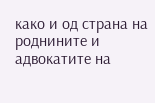како и од страна на роднините и адвокатите на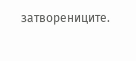затворениците.